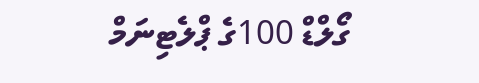ގޯލްޑް 100ގެ ޕްލެޓިނަމް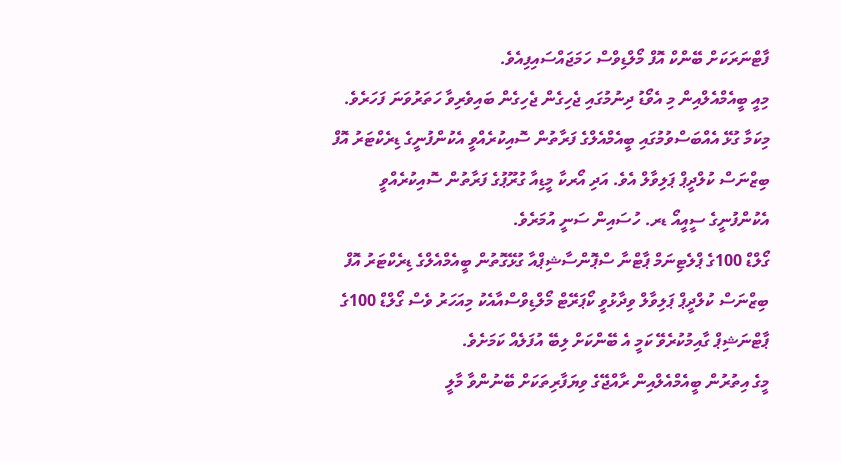ފާޓްނަރަކަށް ބޭންކް އޮފް މޯލްޑިވްސް ހަމަޖައްސައިފިއެވެ.
މިއީ ބީއެމްއެލްއިން މި އެވޯޑު ދިނުމުގައި ޖެހިގެން ޖެހިގެން ބައިވެރިވާ ހަތަރުވަނަ ފަހަރެވެ.
މިކަމާ ގުޅޭ އެއްބަސްވުމުގައި ބީއެމްއެލްގެ ފަރާތުން ސޮއިކުރެއްވީ އެކުންފުނީގެ ޑިރެކްޓަރު އޮފް ބިޒްނަސް ކުލްދީޕް ޕަލިވާލް އެވެ. އަދި އޯރކާ މީޑިއާ ގުރޫޕުގެ ފަރާތުން ސޮއިކުރެއްވީ އެކުންފުނީގެ ސީއީއޯ ޑރ. ހުސައިން ސަނީ އުމަރެވެ.
ގޯލްޑް 100ގެ ޕްލެޓިނަމް ޕާޓްނާ ސްޕޮންސާޝިޕްއާ ގުޅޭގޮތުން ބީއެމްއެލްގެ ޑިރެކްޓަރު އޮފް ބިޒްނަސް ކުލްދީޕް ޕަލިވާލް ވިދާޅުވީ ކޯޕަރޭޓް މޯލްޑިވްސްއާއެކު މިއަހަރު ވެސް ގޯލްޑް 100ގެ ޕާޓްނަޝިޕް ގާއިމުކުރެވޭ ކަމީ އެ ބޭންކަށް ލިބޭ އުފަލެއް ކަމަށެވެ.
މީގެ އިތުރުން ބީއެމްއެލްއިން ރާއްޖޭގެ ވިޔަފާރިތަކަށް ބޭނުންވާ މާލީ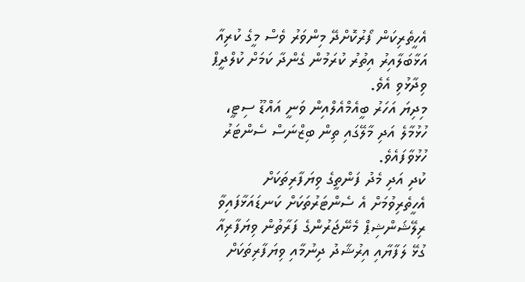އެހީތެރިކަން ފޯރުކޮށްދޭ މިންވަރު ވެސް މީގެ ކުރިއާ އަޅާބަލާއިރު އިތުރު ކުރަމުން ގެންދާ ކަމަށް ކުލްދީޕް ވިދާޅުވި އެވެ.
މިދިޔަ އަހަރު ބީއެމްއެލްއިން ވަނީ އައްޑޫ ސިޓީ، ހުޅުމާލެ އަދި މާލޭގައި ތިން ބިޒްނަސް ސެންޓަރު ހުޅުވާފައެވެ.
ކުދި އަދި މެދު ފަންތީގެ ވިޔަފާރިތަކަށް އެހީތެރިވުމަށް އެ ސެންޓަރުތަކަށް ކަނޑައަޅާފައިވާ ރިލޭޝަންޝިޕް މެނޭޖަރުންގެ ފަރާތުން ވިޔަފާރިއާ ގުޅޭ ލަފާޔާއި އިރުޝާދު ދިނުމާއި ވިޔަފާރިތަކަށް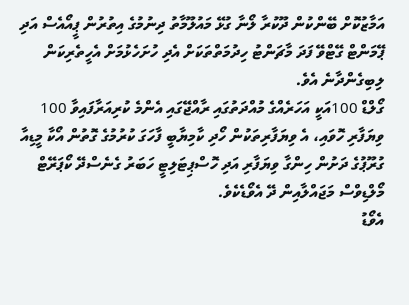އަމާޒުކޮށް ބޭންކުން ދޫކުރާ ލޯނާ ގުޅޭ މައުލޫމާތު ދިނުމުގެ އިތުރުން ޕީއޯއެސް އަދި ޕޭމަންޓް ގޭޓްވޭ ފަދަ މާޗަންޓު ހިދުމަތްތަކަށް އެދި ހުށަހެޅުމަށް އެހީތެރިކަން ލިބިގެންދާނެ އެވެ.
ގޯލްޑް 100އަކީ އަހަރެއްގެ މުއްދަތުގައި ރާއްޖޭގައި އެންމެ ކުރިއަރާފައިވާ 100 ވިޔަފާރި ހޮވައި، އެ ވިޔަފާރިތަކުން ހޯދި ކާމިޔާބީ ފާހަގަ ކުރުމުގެ ގޮތުން އޯކާ މީޑިއާ ގުރޫޕުގެ ދަށުން ހިންގާ ވިޔަފާރި އަދި ހޮސްޕިޓަލިޓީ ހަބަރު ގެނެސްދޭ ކޯޕަރޭޓް މޯލްޑިވްސް މަޖައްލާއިން ދޭ އެވޯޑެކެވެ.
އެވޯޑު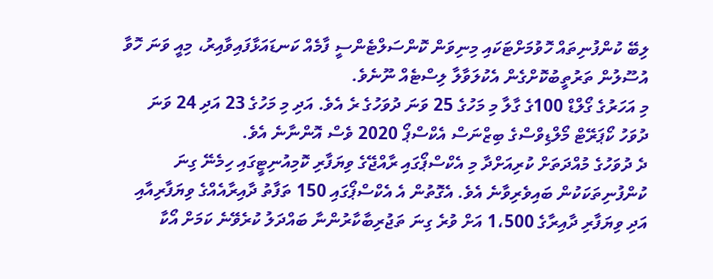ލިބޭ ކުންފުނިތައް ހޮވުމަށްޓަކައި މިނިވަން ކޮންސަލްޓެންސީ ފާމެއް ކަނޑައަޅާފައިވާއިރު، މިއީ ވަނަ ހޮވާ އުސޫލުން ތަރުތީބުކޮށްގެން އެކުލަވާލާ ލިސްޓެއް ނޫނެވެ.
މި އަހަރުގެ ގޯލްޑް 100ގެ ގާލާ މި މަހުގެ 25 ވަނަ ދުވަހުގެ ރެ އެވެ. އަދި މި މަހުގެ 23 އަދި 24 ވަނަ ދުވަހު ކޯޕަރޭޓް މޯލްޑިވްސްގެ ބިޒްނަސް އެކްސްޕޯ 2020 ވެސް އޮންނާނެ އެވެ.
ދެ ދުވަހުގެ މުއްދަތަށް ކުރިއަށްދާ މި އެކްސްޕޯގައި ރާއްޖޭގެ ވިޔަފާރި ކޮމިއުނިޓީގައި ހިމެނޭ ގިނަ ކުންފުނިތަކަކުން ބައިވެރިވާނެ އެވެ. އެގޮތުން އެ އެކްސްޕޯގައި 150 ތަފާތު ދާއިރާއެއްގެ ވިޔަފާރިއާއި އަދި ވިޔަފާރި ދާއިރާގެ 1،500 އަށް ވުރެ ގިނަ ތަޖުރިބާކާރުންނާ ބައްދަލު ކުރެވޭނެ ކަމަށް އޯކާ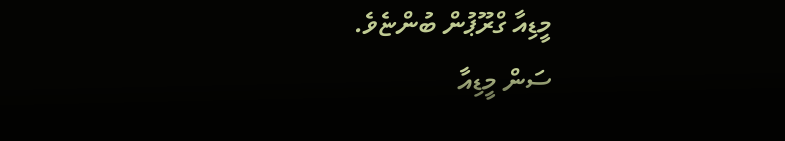މީޑިއާ ގްރޫޕުން ބުންޏެވެ.
ސަން މީޑިއާ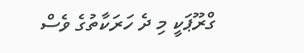ގްރޫޕަކީ މި ދެ ހަރަކާތުގެ ވެސް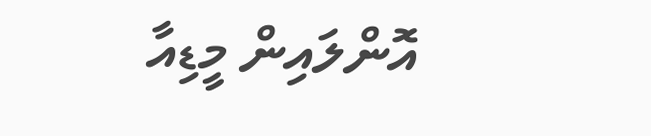އޮންލައިން މީޑިއާ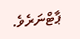ޕާޓްނަރެވެ.